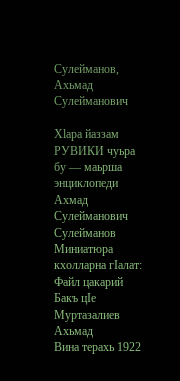Сулейманов, Ахьмад Сулейманович

Хӏара йаззам РУВИКИ чуьра бу — маьрша энциклопеди
Ахмад Сулейманович Сулейманов
Миниатюра кхолларна гӀалат: Файл цакарий
Бакъ цӀе Муртазалиев Ахьмад
Вина терахь 1922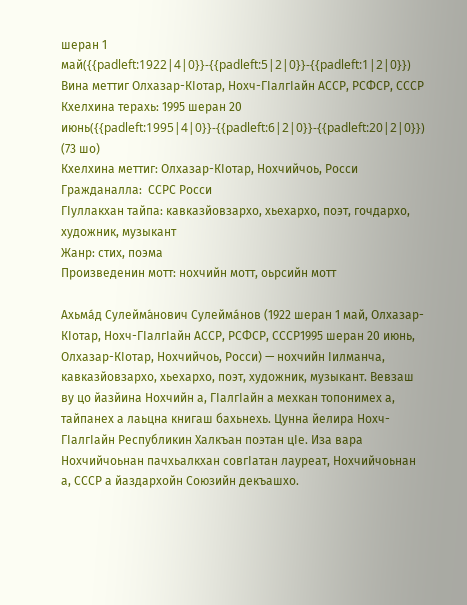шеран 1 май({{padleft:1922|4|0}}-{{padleft:5|2|0}}-{{padleft:1|2|0}})
Вина меттиг Олхазар-КӀотар, Нохч-ГӀалгӀайн АССР, РСФСР, СССР
Кхелхина терахь: 1995 шеран 20 июнь({{padleft:1995|4|0}}-{{padleft:6|2|0}}-{{padleft:20|2|0}}) (73 шо)
Кхелхина меттиг: Олхазар-КӀотар, Нохчийчоь, Росси
Гражданалла:  ССРС Росси
ГӀуллакхан тайпа: кавказйовзархо, хьехархо, поэт, гочдархо, художник, музыкант
Жанр: стих, поэма
Произведенин мотт: нохчийн мотт, оьрсийн мотт

Ахьма́д Сулейма́нович Сулейма́нов (1922 шеран 1 май, Олхазар-КӀотар, Нохч-ГӀалгӀайн АССР, РСФСР, СССР1995 шеран 20 июнь, Олхазар-КӀотар, Нохчийчоь, Росси) — нохчийн Ӏилманча, кавказйовзархо, хьехархо, поэт, художник, музыкант. Вевзаш ву цо йазйина Нохчийн а, ГӀалгӀайн а мехкан топонимех а, тайпанех а лаьцна книгаш бахьнехь. Цунна йелира Нохч-ГӀалгӀайн Республикин Халкъан поэтан цӀе. Иза вара Нохчийчоьнан пачхьалкхан совгӀатан лауреат, Нохчийчоьнан а, СССР а йаздархойн Союзийн декъашхо.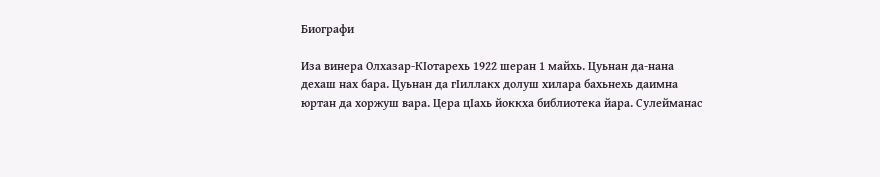Биографи

Иза винера Олхазар-КӀотарехь 1922 шеран 1 майхь. Цуьнан да-нана дехаш нах бара. Цуьнан да гӀиллакх долуш хилара бахьнехь даимна юртан да хоржуш вара. Цера цӀахь йоккха библиотека йара. Сулейманас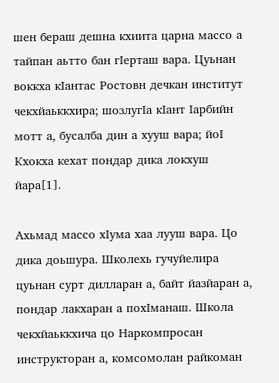шен бераш дешна кхиита царна массо а тайпан аьтто бан гӀерташ вара. Цуьнан воккха кӀантас Ростовн дечкан институт чекхйаьккхира; шозлугӀа кӀант Ӏарбийн мотт а, бусалба дин а хууш вара; йоӀ Кхокха кехат пондар дика локхуш йара[1].

Ахьмад массо хӀума хаа лууш вара. Цо дика доьшура. Школехь гучуйелира цуьнан сурт дилларан а, байт йазйаран а, пондар лакхаран а похӀманаш. Школа чекхйаьккхича цо Наркомпросан инструкторан а, комсомолан райкоман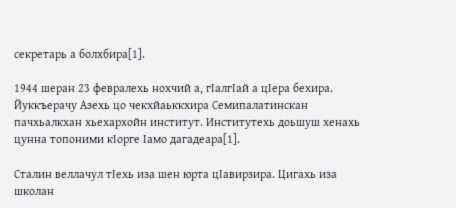секретарь а болхбира[1].

1944 шеран 23 февралехь нохчий а, гӀалгӀай а цӀера бехира. Йуккъерачу Азехь цо чекхйаьккхира Семипалатинскан пачхьалкхан хьехархойн институт. Институтехь доьшуш хенахь цунна топоними кӀорге Ӏамо дагадеара[1].

Сталин веллачул тӀехь иза шен юрта цӀавирзира. Цигахь иза школан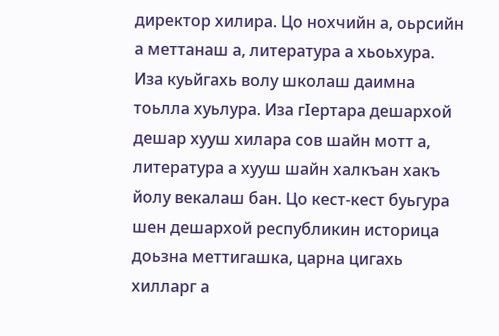директор хилира. Цо нохчийн а, оьрсийн а меттанаш а, литература а хьоьхура. Иза куьйгахь волу школаш даимна тоьлла хуьлура. Иза гӀертара дешархой дешар хууш хилара сов шайн мотт а, литература а хууш шайн халкъан хакъ йолу векалаш бан. Цо кест-кест буьгура шен дешархой республикин историца доьзна меттигашка, царна цигахь хилларг а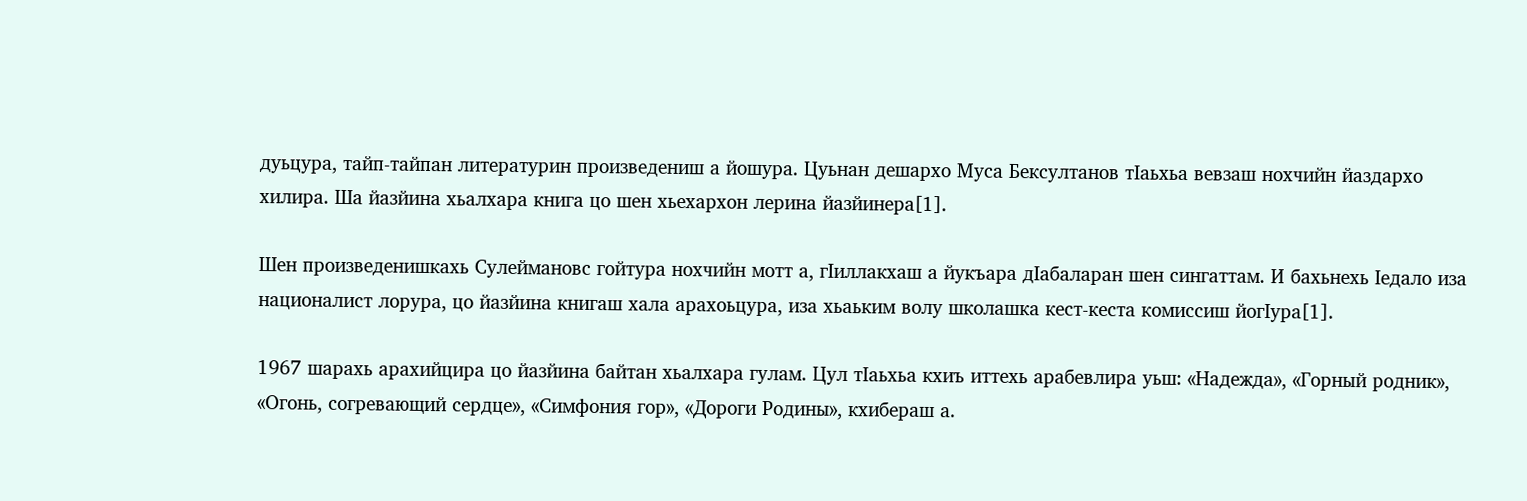дуьцура, тайп-тайпан литературин произведениш а йошура. Цуьнан дешархо Муса Бексултанов тӀаьхьа вевзаш нохчийн йаздархо хилира. Ша йазйина хьалхара книга цо шен хьехархон лерина йазйинера[1].

Шен произведенишкахь Сулеймановс гойтура нохчийн мотт а, гӀиллакхаш а йукъара дӀабаларан шен сингаттам. И бахьнехь Ӏедало иза националист лорура, цо йазйина книгаш хала арахоьцура, иза хьаьким волу школашка кест-кеста комиссиш йогӀура[1].

1967 шарахь арахийцира цо йазйина байтан хьалхара гулам. Цул тӀаьхьа кхиъ иттехь арабевлира уьш: «Надежда», «Горный родник», «Огонь, согревающий сердце», «Симфония гор», «Дороги Родины», кхибераш а.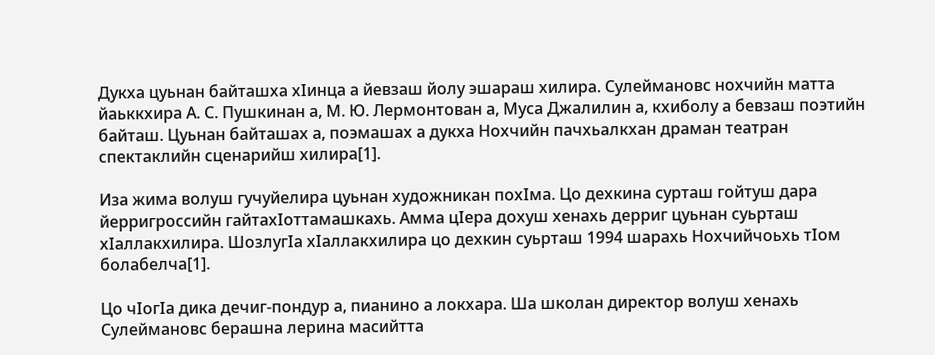Дукха цуьнан байташха хӀинца а йевзаш йолу эшараш хилира. Сулеймановс нохчийн матта йаьккхира А. С. Пушкинан а, М. Ю. Лермонтован а, Муса Джалилин а, кхиболу а бевзаш поэтийн байташ. Цуьнан байташах а, поэмашах а дукха Нохчийн пачхьалкхан драман театран спектаклийн сценарийш хилира[1].

Иза жима волуш гучуйелира цуьнан художникан похӀма. Цо дехкина сурташ гойтуш дара йерригроссийн гайтахӀоттамашкахь. Амма цӀера дохуш хенахь дерриг цуьнан суьрташ хӀаллакхилира. ШозлугӀа хӀаллакхилира цо дехкин суьрташ 1994 шарахь Нохчийчоьхь тӀом болабелча[1].

Цо чӀогӀа дика дечиг-пондур а, пианино а локхара. Ша школан директор волуш хенахь Сулеймановс берашна лерина масийтта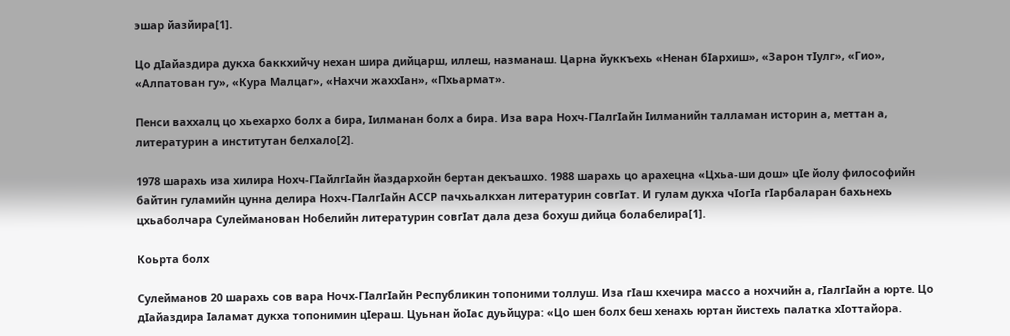эшар йазйира[1].

Цо дӀайаздира дукха баккхийчу нехан шира дийцарш, иллеш, назманаш. Царна йуккъехь «Ненан бӀархиш», «Зарон тӀулг», «Гио», «Алпатован гу», «Кура Малцаг», «Нахчи жаххӀан», «Пхьармат».

Пенси ваххалц цо хьехархо болх а бира, Ӏилманан болх а бира. Иза вара Нохч-ГӀалгӀайн Ӏилманийн талламан историн а, меттан а, литературин а институтан белхало[2].

1978 шарахь иза хилира Нохч-ГӀайлгӀайн йаздархойн бертан декъашхо. 1988 шарахь цо арахецна «Цхьа-ши дош» цӀе йолу философийн байтин гуламийн цунна делира Нохч-ГӀалгӀайн АССР пачхьалкхан литературин совгӀат. И гулам дукха чӀогӀа гӀарбаларан бахьнехь цхьаболчара Сулейманован Нобелийн литературин совгӀат дала деза бохуш дийца болабелира[1].

Коьрта болх

Сулейманов 20 шарахь сов вара Ночх-ГӀалгӀайн Республикин топоними толлуш. Иза гӀаш кхечира массо а нохчийн а, гӀалгӀайн а юрте. Цо дӀайаздира Ӏаламат дукха топонимин цӀераш. Цуьнан йоӀас дуьйцура: «Цо шен болх беш хенахь юртан йистехь палатка хӀоттайора.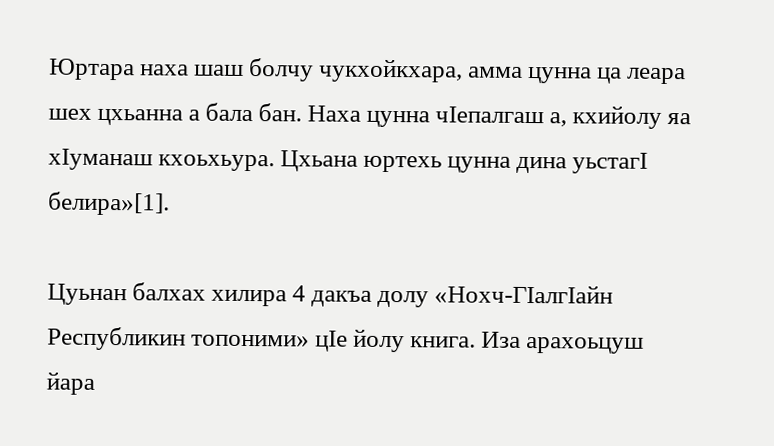Юртара наха шаш болчу чукхойкхара, амма цунна ца леара шех цхьанна а бала бан. Наха цунна чӀепалгаш а, кхийолу яа хӀуманаш кхоьхьура. Цхьана юртехь цунна дина уьстагӀ белира»[1].

Цуьнан балхах хилира 4 дакъа долу «Нохч-ГӀалгӀайн Республикин топоними» цӀе йолу книга. Иза арахоьцуш йара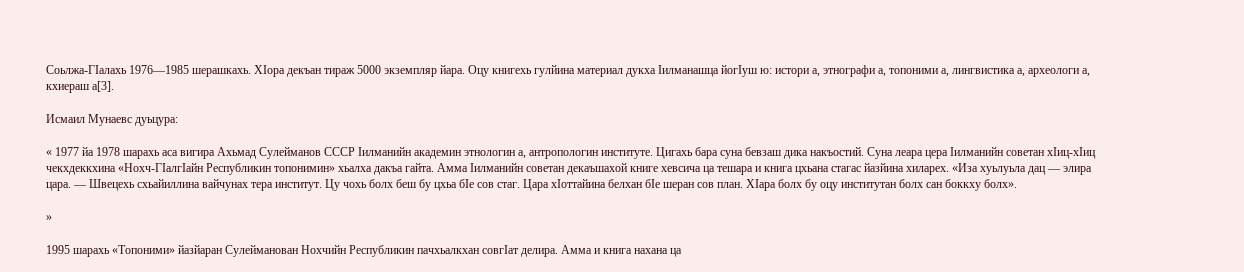Соьлжа-ГӀалахь 1976—1985 шерашкахь. ХӀора декъан тираж 5000 экземпляр йара. Оцу книгехь гулйина материал дукха Ӏилманашца йогӀуш ю: истори а, этнографи а, топоними а, лингвистика а, археологи а, кхиераш а[3].

Исмаил Мунаевс дуьцура:

« 1977 йа 1978 шарахь аса вигира Ахьмад Сулейманов СССР Ӏилманийн академин этнологин а, антропологин институте. Цигахь бара суна бевзаш дика накъостий. Суна леара цера Ӏилманийн советан хӀиц-хӀиц чекхдеккхина «Нохч-ГӀалгӀайн Республикин топонимин» хьалха дакъа гайта. Амма Ӏилманийн советан декаъшахой книге хевсича ца тешара и книга цхьана стагас йазйина хиларех. «Иза хуьлуьла дац — элира цара. — Швецехь схьайиллина вайчунах тера институт. Цу чохь болх беш бу цхьа бӀе сов стаг. Цара хӀоттайина белхан бӀе шеран сов план. ХӀара болх бу оцу институтан болх сан боккху болх».

»

1995 шарахь «Топоними» йазйаран Сулейманован Нохчийн Республикин пачхьалкхан совгӀат делира. Амма и книга нахана ца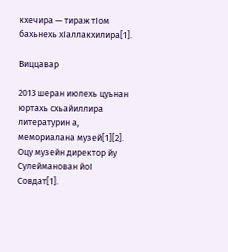кхечира — тираж тӀом бахьнехь хӀаллакхилира[1].

Виццавар

2013 шеран июлехь цуьнан юртахь схьайиллира литературин а, мемориалана музей[1][2]. Оцу музейн директор йу Сулейманован йоӀ Совдат[1].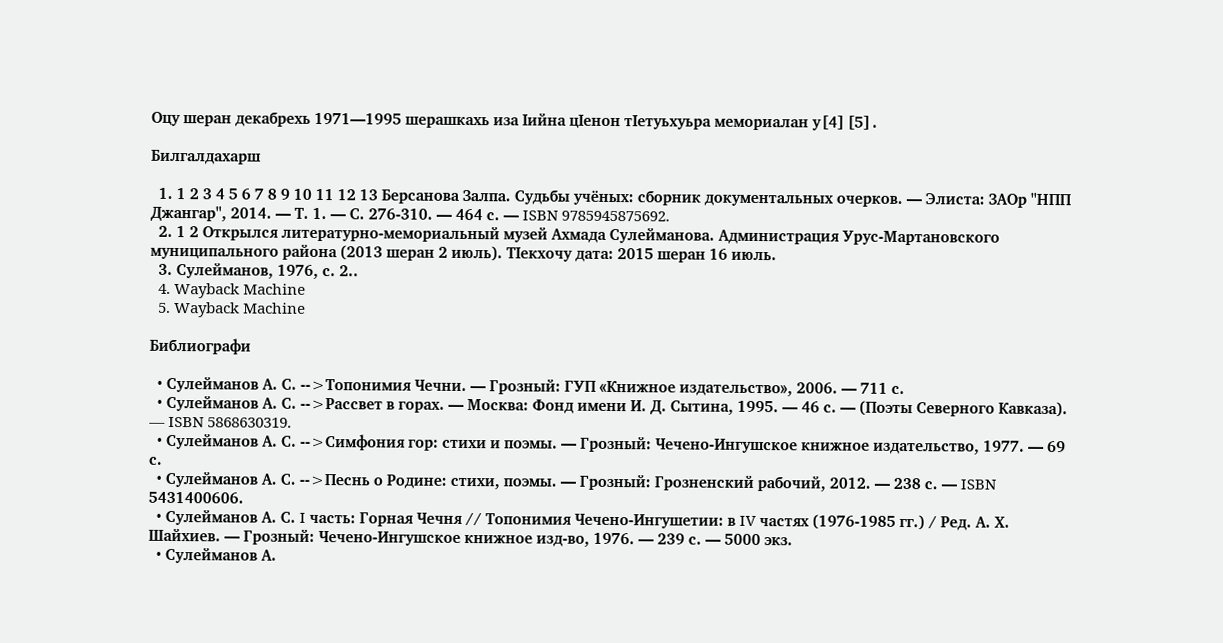Оцу шеран декабрехь 1971—1995 шерашкахь иза Ӏийна цӀенон тӀетуьхуьра мемориалан у[4][5].

Билгалдахарш

  1. 1 2 3 4 5 6 7 8 9 10 11 12 13 Берсанова Залпа. Судьбы учёных: сборник документальных очерков. — Элиста: ЗАОр "НПП Джангар", 2014. — Т. 1. — С. 276-310. — 464 с. — ISBN 9785945875692.
  2. 1 2 Открылся литературно-мемориальный музей Ахмада Сулейманова. Администрация Урус-Мартановского муниципального района (2013 шеран 2 июль). ТӀекхочу дата: 2015 шеран 16 июль.
  3. Сулейманов, 1976, с. 2..
  4. Wayback Machine
  5. Wayback Machine

Библиографи

  • Сулейманов А. С. -->Топонимия Чечни. — Грозный: ГУП «Книжное издательство», 2006. — 711 с.
  • Сулейманов А. С. -->Рассвет в горах. — Москва: Фонд имени И. Д. Сытина, 1995. — 46 с. — (Поэты Северного Кавказа). — ISBN 5868630319.
  • Сулейманов А. С. -->Симфония гор: стихи и поэмы. — Грозный: Чечено-Ингушское книжное издательство, 1977. — 69 с.
  • Сулейманов А. С. -->Песнь о Родине: стихи, поэмы. — Грозный: Грозненский рабочий, 2012. — 238 с. — ISBN 5431400606.
  • Сулейманов А. С. I часть: Горная Чечня // Топонимия Чечено-Ингушетии: в IV частях (1976-1985 гг.) / Ред. А. Х. Шайхиев. — Грозный: Чечено-Ингушское книжное изд-во, 1976. — 239 с. — 5000 экз.
  • Сулейманов А.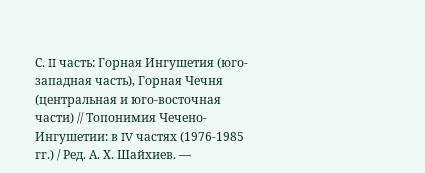С. II часть: Горная Ингушетия (юго-западная часть), Горная Чечня (центральная и юго-восточная части) // Топонимия Чечено-Ингушетии: в IV частях (1976-1985 гг.) / Ред. А. Х. Шайхиев. —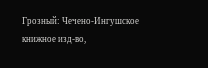Грозный: Чечено-Ингушское книжное изд-во,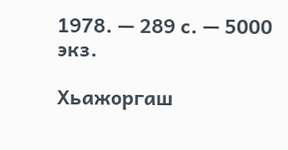1978. — 289 с. — 5000 экз.

Хьажоргаш